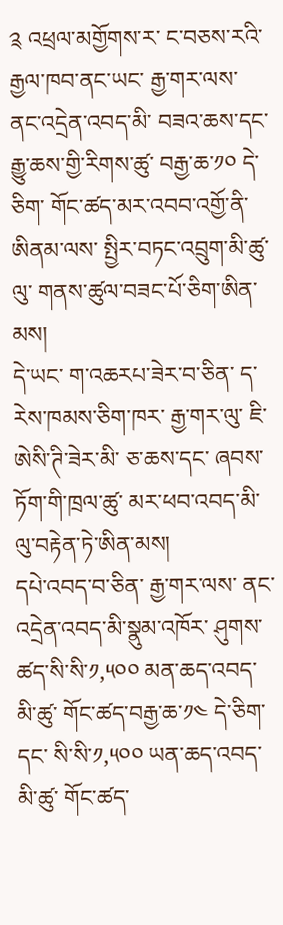༉ འཕྲལ་མགྱོགས་ར་ ང་བཅས་རའི་ རྒྱལ་ཁབ་ནང་ཡང་ རྒྱ་གར་ལས་ ནང་འདྲེན་འབད་མི་ བཟའ་ཆས་དང་ རྒྱུ་ཆས་གྱི་རིགས་ཚུ་ བརྒྱ་ཆ་༡༠ དེ་ཅིག་ གོང་ཚད་མར་འབབ་འགྱོ་ནི་ཨིནམ་ལས་ སྤྱིར་བཏང་འབྲུག་མི་ཚུ་ལུ་ གནས་ཚུལ་བཟང་པོ་ཅིག་ཨིན་མས།
དེ་ཡང་ ག་འཆརཔ་ཟེར་བ་ཅིན་ ད་རེས་ཁམས་ཅིག་ཁར་ རྒྱ་གར་ལུ་ ཇི་ཨེསི་ཊི་ཟེར་མི་ ཅ་ཆས་དང་ ཞབས་ཏོག་གི་ཁྲལ་ཚུ་ མར་ཕབ་འབད་མི་ལུ་བརྟེན་ཏེ་ཨིན་མས།
དཔེ་འབད་བ་ཅིན་ རྒྱ་གར་ལས་ ནང་འདྲེན་འབད་མི་སྣུམ་འཁོར་ ཤུགས་ཚད་སི་སི་༡,༥༠༠ མན་ཆད་འབད་མི་ཚུ་ གོང་ཚད་བརྒྱ་ཆ་༡༤ དེ་ཅིག་དང་ སི་སི་༡,༥༠༠ ཡན་ཆད་འབད་མི་ཚུ་ གོང་ཚད་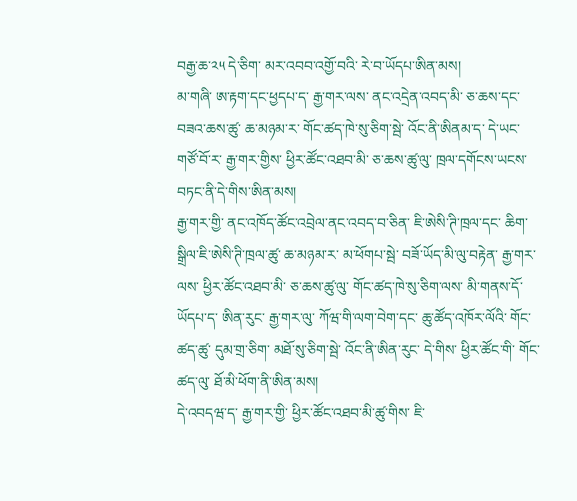བརྒྱ་ཆ་༢༥ དེ་ཅིག་ མར་འབབ་འགྱོ་བའི་ རེ་བ་ཡོདཔ་ཨིན་མས།
མ་གཞི་ ཨ་རྟག་དང་ཕྱདཔ་ད་ རྒྱ་གར་ལས་ ནང་འདྲེན་འབད་མི་ ཅ་ཆས་དང་ བཟའ་ཆས་ཚུ་ ཆ་མཉམ་ར་ གོང་ཚད་ཁེ་སུ་ཅིག་སྦེ་ འོང་ནི་ཨིནམ་ད་ དེ་ཡང་ གཙོ་བོ་ར་ རྒྱ་གར་གྱིས་ ཕྱིར་ཚོང་འཐབ་མི་ ཅ་ཆས་ཚུ་ལུ་ ཁྲལ་དགོངས་ཡངས་བཏང་ནི་དེ་གིས་ཨིན་མས།
རྒྱ་གར་གྱི་ ནང་འཁོད་ཚོང་འབྲེལ་ནང་འབད་བ་ཅིན་ ཇི་ཨེསི་ཊི་ཁྲལ་དང་ ཆིག་སྒྲིལ་ཇི་ཨེསི་ཊི་ཁྲལ་ཚུ་ ཆ་མཉམ་ར་ མ་ཕོགཔ་སྦེ་ བཟོ་ཡོད་མི་ལུ་བརྟེན་ རྒྱ་གར་ལས་ ཕྱིར་ཚོང་འཐབ་མི་ ཅ་ཆས་ཚུ་ལུ་ གོང་ཚད་ཁེ་སུ་ཅིག་ལས་ མི་གནས་དོ་ཡོདཔ་ད་ ཨིན་རུང་ རྒྱ་གར་ལུ་ ཀོཝ་གི་ལག་བེག་དང་ ཆུ་ཚོད་འཁོར་ལོའི་ གོང་ཚད་ཚུ་ དུམ་གྲ་ཅིག་ མཐོ་སུ་ཅིག་སྦེ་ འོང་ནི་ཨིན་རུང་ དེ་གིས་ ཕྱིར་ཚོང་གི་ གོང་ཚད་ལུ་ ཐོ་མི་ཕོག་ནི་ཨིན་མས།
དེ་འབདཝ་ད་ རྒྱ་གར་གྱི་ ཕྱིར་ཚོང་འཐབ་མི་ཚུ་གིས་ ཇི་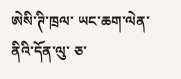ཨེསི་ཊི་ཁྲལ་ ཡང་ཆག་ལེན་ནིའི་དོན་ལུ་ ཅ་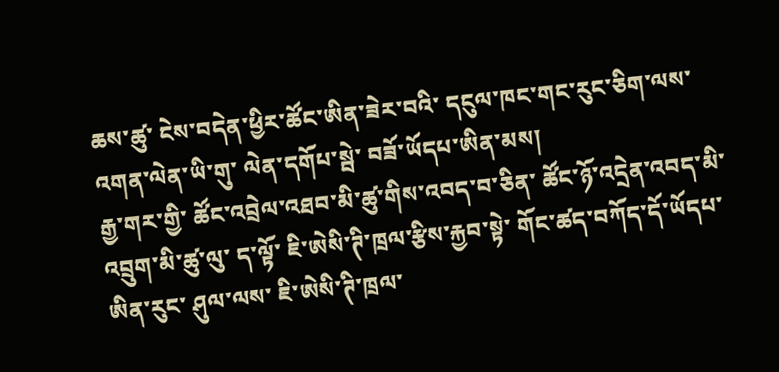ཆས་ཚུ་ ངེས་བདེན་ཕྱིར་ཚོང་ཨིན་ཟེར་བའི་ དངུལ་ཁང་གང་རུང་ཅིག་ལས་ འགན་ལེན་ཡི་གུ་ ལེན་དགོཔ་སྦེ་ བཟོ་ཡོདཔ་ཨིན་མས།
རྒྱ་གར་གྱི་ ཚོང་འབྲེལ་འཐབ་མི་ཚུ་གིས་འབད་བ་ཅིན་ ཚོང་ཉོ་འདྲེན་འབད་མི་ འབྲུག་མི་ཚུ་ལུ་ ད་ལྟོ་ ཇི་ཨེསི་ཊི་ཁྲལ་རྩིས་རྐྱབ་སྟེ་ གོང་ཚད་བཀོད་དོ་ཡོདཔ་ཨིན་རུང་ ཤུལ་ལས་ ཇི་ཨེསི་ཊི་ཁྲལ་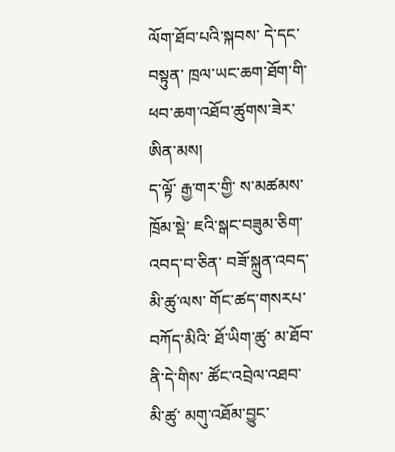ལོག་ཐོབ་པའི་སྐབས་ དེ་དང་བསྟུན་ ཁྲལ་ཡང་ཆག་ཐོག་གི་ ཕབ་ཆག་འཐོབ་ཚུགས་ཟེར་ཨིན་མས།
ད་ལྟོ་ རྒྱ་གར་གྱི་ ས་མཚམས་ཁྲོམ་སྡེ་ ཇའི་སྒང་བཟུམ་ཅིག་འབད་བ་ཅིན་ བཟོ་སྐྲུན་འབད་མི་ཚུ་ལས་ གོང་ཚད་གསརཔ་བཀོད་མིའི་ ཐོ་ཡིག་ཚུ་ མ་ཐོབ་ནི་དེ་གིས་ ཚོང་འབྲེལ་འཐབ་མི་ཚུ་ མགུ་འཐོམ་བྱུང་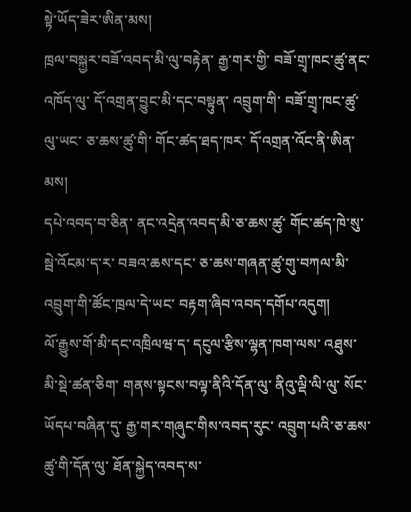སྟེ་ཡོད་ཟེར་ཨིན་མས།
ཁྲལ་བསྐྱར་བཟོ་འབད་མི་ལུ་བརྟེན་ རྒྱ་གར་གྱི་ བཟོ་གྲྭ་ཁང་ཚུ་ནང་འཁོད་ལུ་ དོ་འགྲན་བྱུང་མི་དང་བསྟུན་ འབྲུག་གི་ བཟོ་གྲྭ་ཁང་ཚུ་ལུ་ཡང་ ཅ་ཆས་ཚུ་གི་ གོང་ཚད་ཐད་ཁར་ དོ་འགྲན་འོང་ནི་ཨིན་མས།
དཔེ་འབད་བ་ཅིན་ ནང་འདྲེན་འབད་མི་ཅ་ཆས་ཚུ་ གོང་ཚད་ཁེ་སུ་སྦེ་འོངམ་ད་ར་ བཟའ་ཆས་དང་ ཅ་ཆས་གཞན་ཚུ་གུ་བཀལ་མི་ འབྲུག་གི་ཚོང་ཁྲལ་དེ་ཡང་ བརྟག་ཞིབ་འབད་དགོཔ་འདུག།
ལོ་རྒྱུས་གོ་མི་དང་འཁྲིལཝ་ད་ དངུལ་རྩིས་ལྷན་ཁག་ལས་ འཐུས་མི་སྡེ་ཚན་ཅིག་ གནས་སྟངས་བལྟ་ནིའི་དོན་ལུ་ ནིའུ་ལྡི་ལི་ལུ་ སོང་ཡོདཔ་བཞིན་དུ་ རྒྱ་གར་གཞུང་གིས་འབད་རུང་ འབྲུག་པའི་ཅ་ཆས་ཚུ་གི་དོན་ལུ་ ཐོན་སྐྱེད་འབད་ས་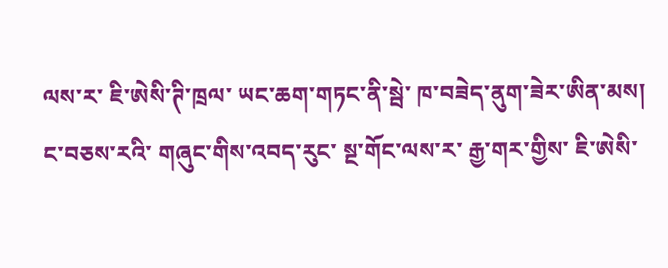ལས་ར་ ཇི་ཨེསི་ཊི་ཁྲལ་ ཡང་ཆག་གཏང་ནི་སྦེ་ ཁ་བཟེད་ནུག་ཟེར་ཨིན་མས།
ང་བཅས་རའི་ གཞུང་གིས་འབད་རུང་ སྔ་གོང་ལས་ར་ རྒྱ་གར་གྱིས་ ཇི་ཨེསི་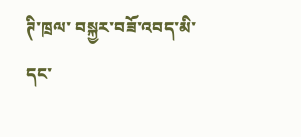ཊི་ཁྲལ་ བསྐྱར་བཟོ་འབད་མི་དང་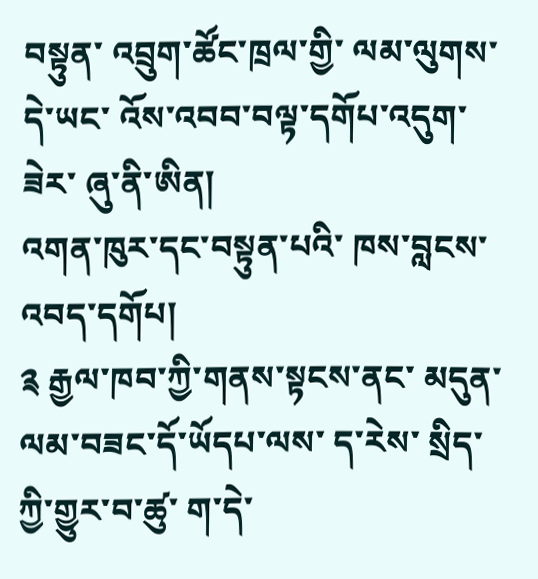བསྟུན་ འབྲུག་ཚོང་ཁྲལ་གྱི་ ལམ་ལུགས་དེ་ཡང་ འོས་འབབ་བལྟ་དགོཔ་འདུག་ཟེར་ ཞུ་ནི་ཨིན།
འགན་ཁུར་དང་བསྟུན་པའི་ ཁས་བླངས་འབད་དགོཔ།
༉ རྒྱལ་ཁབ་ཀྱི་གནས་སྟངས་ནང་ མདུན་ལམ་བཟང་དོ་ཡོདཔ་ལས་ ད་རེས་ སྲིད་ཀྱི་གྱུར་བ་ཚུ་ ག་དེ་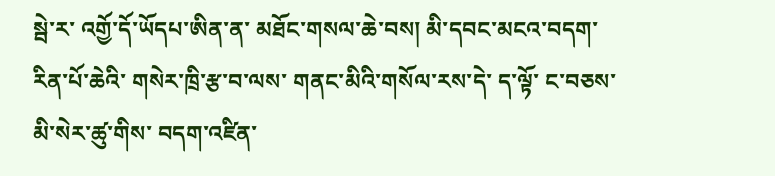སྦེ་ར་ འགྱོ་དོ་ཡོདཔ་ཨིན་ན་ མཐོང་གསལ་ཆེ་བས། མི་དབང་མངའ་བདག་རིན་པོ་ཆེའི་ གསེར་ཁྲི་རྩ་བ་ལས་ གནང་མིའི་གསོལ་རས་དེ་ ད་ལྟོ་ ང་བཅས་མི་སེར་ཚུ་གིས་ བདག་འཛིན་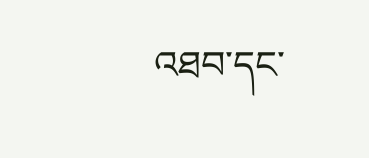འཐབ་དང་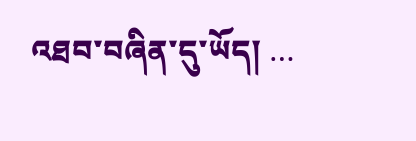འཐབ་བཞིན་དུ་ཡོད། …